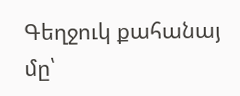Գեղջուկ քահանայ մը՝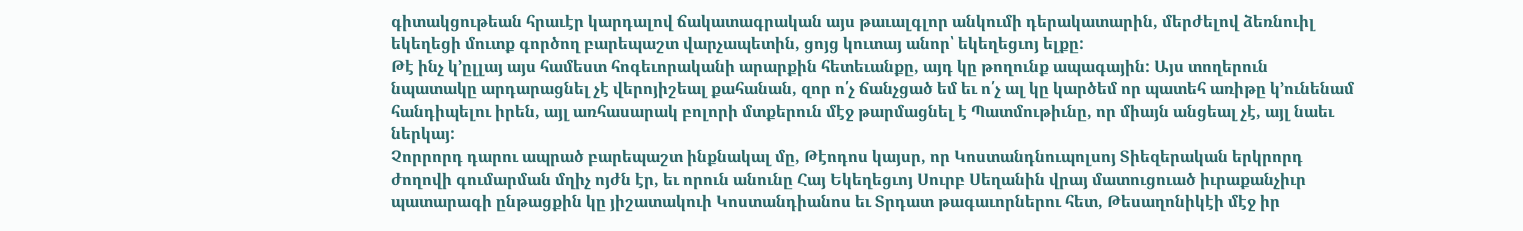գիտակցութեան հրաւէր կարդալով ճակատագրական այս թաւալգլոր անկումի դերակատարին, մերժելով ձեռնուիլ եկեղեցի մուտք գործող բարեպաշտ վարչապետին, ցոյց կուտայ անոր՝ եկեղեցւոյ ելքը:
Թէ ինչ կ՚ըլլայ այս համեստ հոգեւորականի արարքին հետեւանքը, այդ կը թողունք ապագային: Այս տողերուն նպատակը արդարացնել չէ վերոյիշեալ քահանան, զոր ո՛չ ճանչցած եմ եւ ո՛չ ալ կը կարծեմ որ պատեհ առիթը կ՚ունենամ հանդիպելու իրեն, այլ առհասարակ բոլորի մտքերուն մէջ թարմացնել է Պատմութիւնը, որ միայն անցեալ չէ, այլ նաեւ ներկայ:
Չորրորդ դարու ապրած բարեպաշտ ինքնակալ մը, Թէոդոս կայսր, որ Կոստանդնուպոլսոյ Տիեզերական երկրորդ ժողովի գումարման մղիչ ոյժն էր, եւ որուն անունը Հայ Եկեղեցւոյ Սուրբ Սեղանին վրայ մատուցուած իւրաքանչիւր պատարագի ընթացքին կը յիշատակուի Կոստանդիանոս եւ Տրդատ թագաւորներու հետ, Թեսաղոնիկէի մէջ իր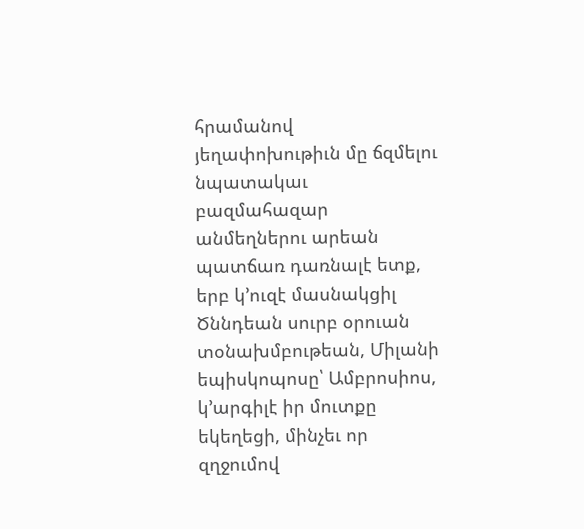հրամանով յեղափոխութիւն մը ճզմելու նպատակաւ բազմահազար անմեղներու արեան պատճառ դառնալէ ետք, երբ կ՚ուզէ մասնակցիլ Ծննդեան սուրբ օրուան տօնախմբութեան, Միլանի եպիսկոպոսը՝ Ամբրոսիոս, կ՚արգիլէ իր մուտքը եկեղեցի, մինչեւ որ զղջումով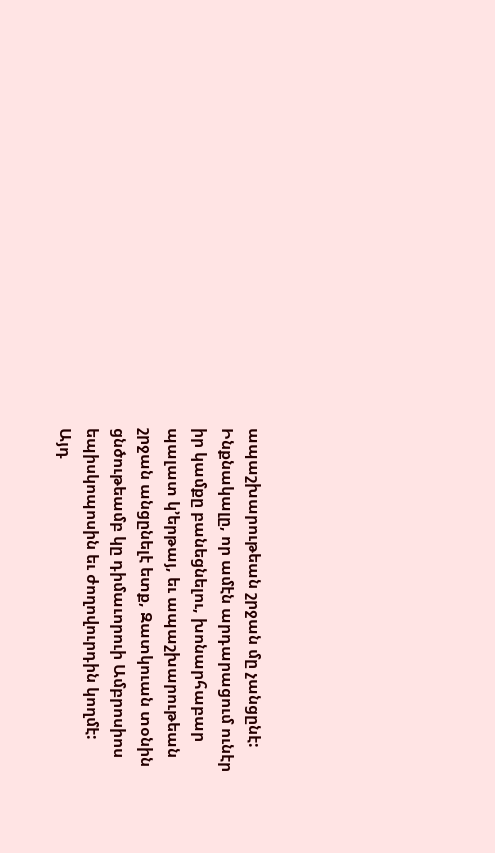ապաշխարութեան շրջան մը չանցընէ: Ինքնակալը, որ ամէն արդարացում ունէր իր կամքը բանեցնելու, խոնարհաբար պալատ կ՚երթայ, եւ ապաշխարութեան շրջան անցընելէ ետք, Զատկուան տօնին ցնծութեամբ կը դիմաւորուի Ամբրոսիոս եպիսկոպոսին եւ ժողովուրդին կողմէ:
Այդ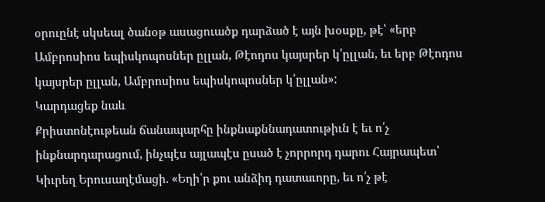օրուընէ սկսեալ ծանօթ ասացուածք դարձած է այն խօսքը, թէ՝ «երբ Ամբրոսիոս եպիսկոպոսներ ըլլան, Թէոդոս կայսրեր կ՛ըլլան, եւ երբ Թէոդոս կայսրեր ըլլան, Ամբրոսիոս եպիսկոպոսներ կ՛ըլլան»:
Կարդացեք նաև
Քրիստոնէութեան ճանապարհը ինքնաքննադատութիւն է եւ ո՛չ ինքնարդարացում, ինչպէս այլապէս ըսած է չորրորդ դարու Հայրապետ՝ Կիւրեղ Երուսաղէմացի. «Եղի՛ր քու անձիդ դատաւորը, եւ ո՛չ թէ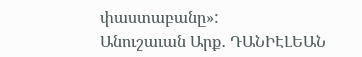փաստաբանը»:
Անուշաւան Արք․ ԴԱՆԻԷԼԵԱՆ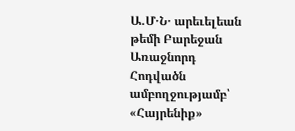Ա.Մ․Ն․ արեւելեան թեմի Բարեջան Առաջնորդ
Հոդվածն ամբողջությամբ՝ «Հայրենիք»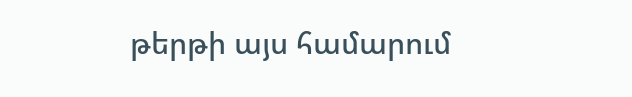թերթի այս համարում